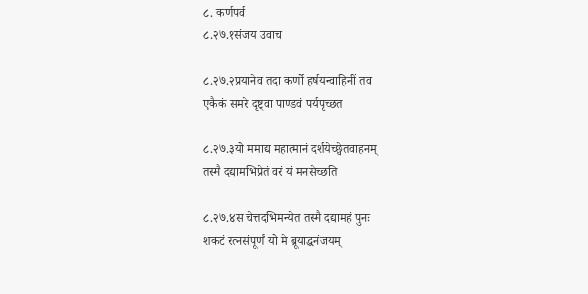८. कर्णपर्व
८.२७.१संजय उवाच

८.२७.२प्रयानेव तदा कर्णो हर्षयन्वाहिनीं तव
एकैकं समरे दृष्ट्वा पाण्डवं पर्यपृच्छत

८.२७.३यो ममाद्य महात्मानं दर्शयेच्छ्वेतवाहनम्
तस्मै दद्यामभिप्रेतं वरं यं मनसेच्छति

८.२७.४स चेत्तदभिमन्येत तस्मै दद्यामहं पुनः
शकटं रत्नसंपूर्णं यो मे ब्रूयाद्धनंजयम्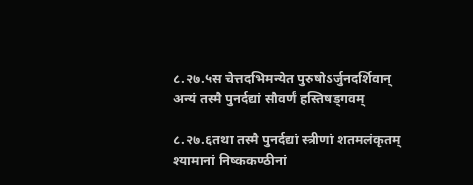८.२७.५स चेत्तदभिमन्येत पुरुषोऽर्जुनदर्शिवान्
अन्यं तस्मै पुनर्दद्यां सौवर्णं हस्तिषड्गवम्

८.२७.६तथा तस्मै पुनर्दद्यां स्त्रीणां शतमलंकृतम्
श्यामानां निष्ककण्ठीनां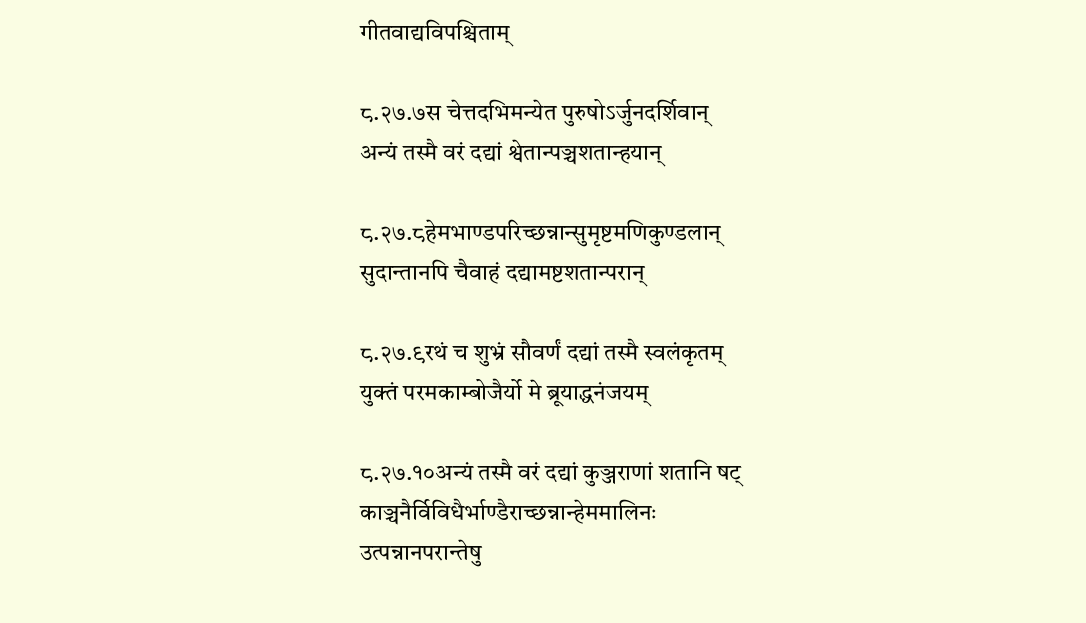गीतवाद्यविपश्चिताम्

८.२७.७स चेत्तदभिमन्येत पुरुषोऽर्जुनदर्शिवान्
अन्यं तस्मै वरं दद्यां श्वेतान्पञ्चशतान्हयान्

८.२७.८हेमभाण्डपरिच्छन्नान्सुमृष्टमणिकुण्डलान्
सुदान्तानपि चैवाहं दद्यामष्टशतान्परान्

८.२७.९रथं च शुभ्रं सौवर्णं दद्यां तस्मै स्वलंकृतम्
युक्तं परमकाम्बोजैर्यो मे ब्रूयाद्धनंजयम्

८.२७.१०अन्यं तस्मै वरं दद्यां कुञ्जराणां शतानि षट्
काञ्चनैर्विविधैर्भाण्डैराच्छन्नान्हेममालिनः
उत्पन्नानपरान्तेषु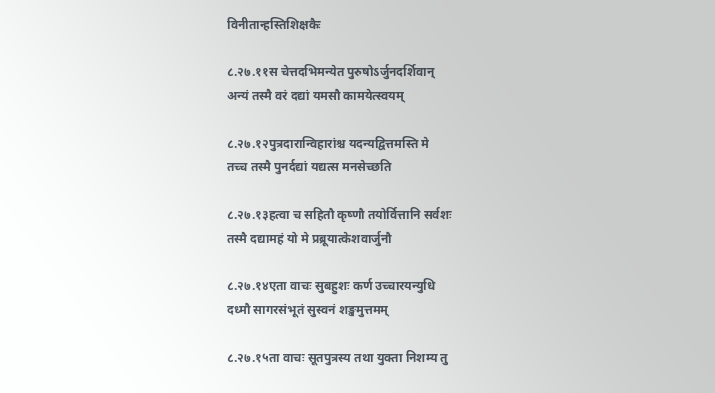विनीतान्हस्तिशिक्षकैः

८.२७.११स चेत्तदभिमन्येत पुरुषोऽर्जुनदर्शिवान्
अन्यं तस्मै वरं दद्यां यमसौ कामयेत्स्वयम्

८.२७.१२पुत्रदारान्विहारांश्च यदन्यद्वित्तमस्ति मे
तच्च तस्मै पुनर्दद्यां यद्यत्स मनसेच्छति

८.२७.१३हत्वा च सहितौ कृष्णौ तयोर्वित्तानि सर्वशः
तस्मै दद्यामहं यो मे प्रब्रूयात्केशवार्जुनौ

८.२७.१४एता वाचः सुबहुशः कर्ण उच्चारयन्युधि
दध्मौ सागरसंभूतं सुस्वनं शङ्खमुत्तमम्

८.२७.१५ता वाचः सूतपुत्रस्य तथा युक्ता निशम्य तु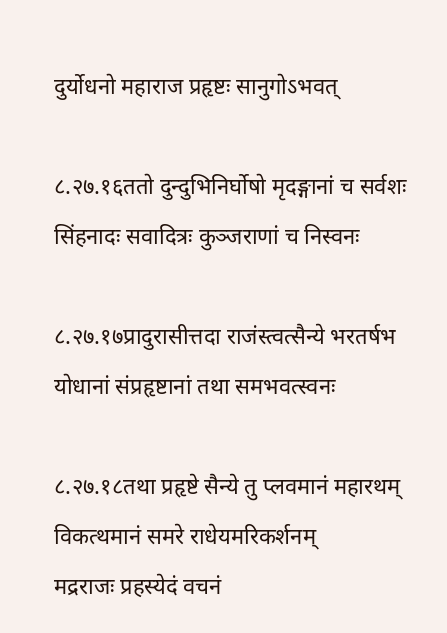दुर्योधनो महाराज प्रहृष्टः सानुगोऽभवत्

८.२७.१६ततो दुन्दुभिनिर्घोषो मृदङ्गानां च सर्वशः
सिंहनादः सवादित्रः कुञ्जराणां च निस्वनः

८.२७.१७प्रादुरासीत्तदा राजंस्त्वत्सैन्ये भरतर्षभ
योधानां संप्रहृष्टानां तथा समभवत्स्वनः

८.२७.१८तथा प्रहृष्टे सैन्ये तु प्लवमानं महारथम्
विकत्थमानं समरे राधेयमरिकर्शनम्
मद्रराजः प्रहस्येदं वचनं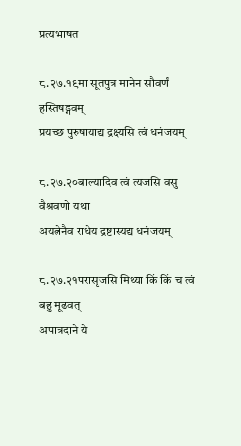प्रत्यभाषत

८.२७.१९मा सूतपुत्र मानेन सौवर्णं हस्तिषड्गवम्
प्रयच्छ पुरुषायाद्य द्रक्ष्यसि त्वं धनंजयम्

८.२७.२०बाल्यादिव त्वं त्यजसि वसु वैश्रवणो यथा
अयत्नेनैव राधेय द्रष्टास्यद्य धनंजयम्

८.२७.२१परासृजसि मिथ्या किं किं च त्वं बहु मूढवत्
अपात्रदाने ये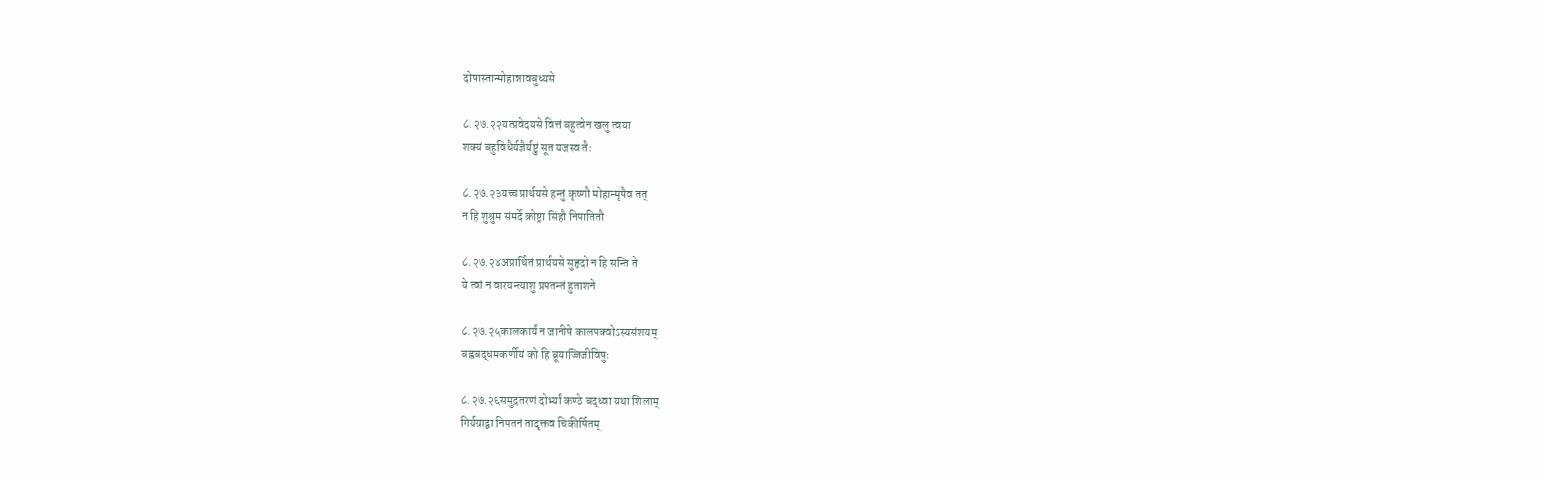दोषास्तान्मोहान्नावबुध्यसे

८.२७.२२यत्प्रवेदयसे वित्तं बहुत्वेन खलु त्वया
शक्यं बहुविधैर्यज्ञैर्यष्टुं सूत यजस्व तैः

८.२७.२३यच्च प्रार्थयसे हन्तुं कृष्णौ मोहान्मृषैव तत्
न हि शुश्रुम संमर्दे क्रोष्ट्रा सिंहौ निपातितौ

८.२७.२४अप्रार्थितं प्रार्थयसे सुहृदो न हि सन्ति ते
ये त्वां न वारयन्त्याशु प्रपतन्तं हुताशने

८.२७.२५कालकार्यं न जानीषे कालपक्वोऽस्यसंशयम्
बह्वबद्धमकर्णीयं को हि ब्रूयाज्जिजीविषुः

८.२७.२६समुद्रतरणं दोर्भ्यां कण्ठे बद्ध्वा यथा शिलाम्
गिर्यग्राद्वा निपतनं तादृक्तव चिकीर्षितम्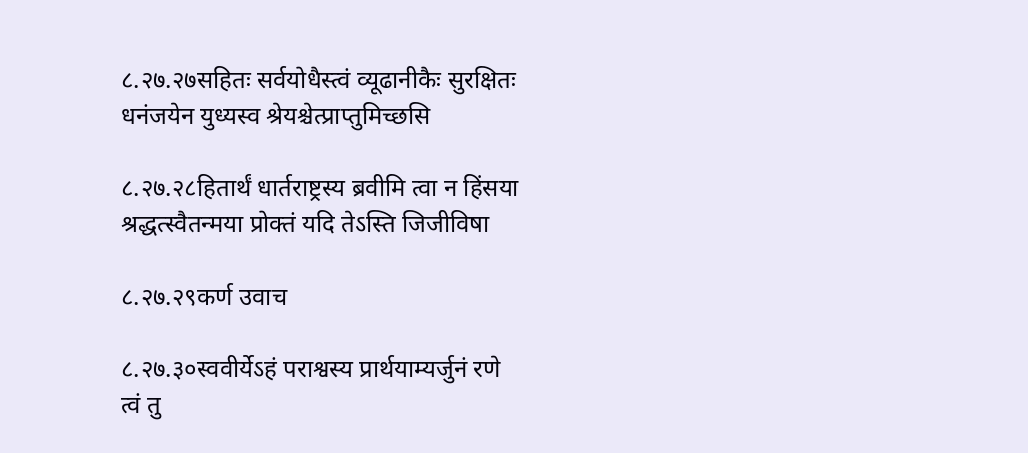८.२७.२७सहितः सर्वयोधैस्त्वं व्यूढानीकैः सुरक्षितः
धनंजयेन युध्यस्व श्रेयश्चेत्प्राप्तुमिच्छसि

८.२७.२८हितार्थं धार्तराष्ट्रस्य ब्रवीमि त्वा न हिंसया
श्रद्धत्स्वैतन्मया प्रोक्तं यदि तेऽस्ति जिजीविषा

८.२७.२९कर्ण उवाच

८.२७.३०स्ववीर्येऽहं पराश्वस्य प्रार्थयाम्यर्जुनं रणे
त्वं तु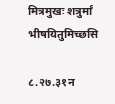मित्रमुखः शत्रुर्मां भीषयितुमिच्छसि

८.२७.३१न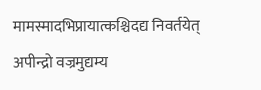मामस्मादभिप्रायात्कश्चिदद्य निवर्तयेत्
अपीन्द्रो वज्रमुद्यम्य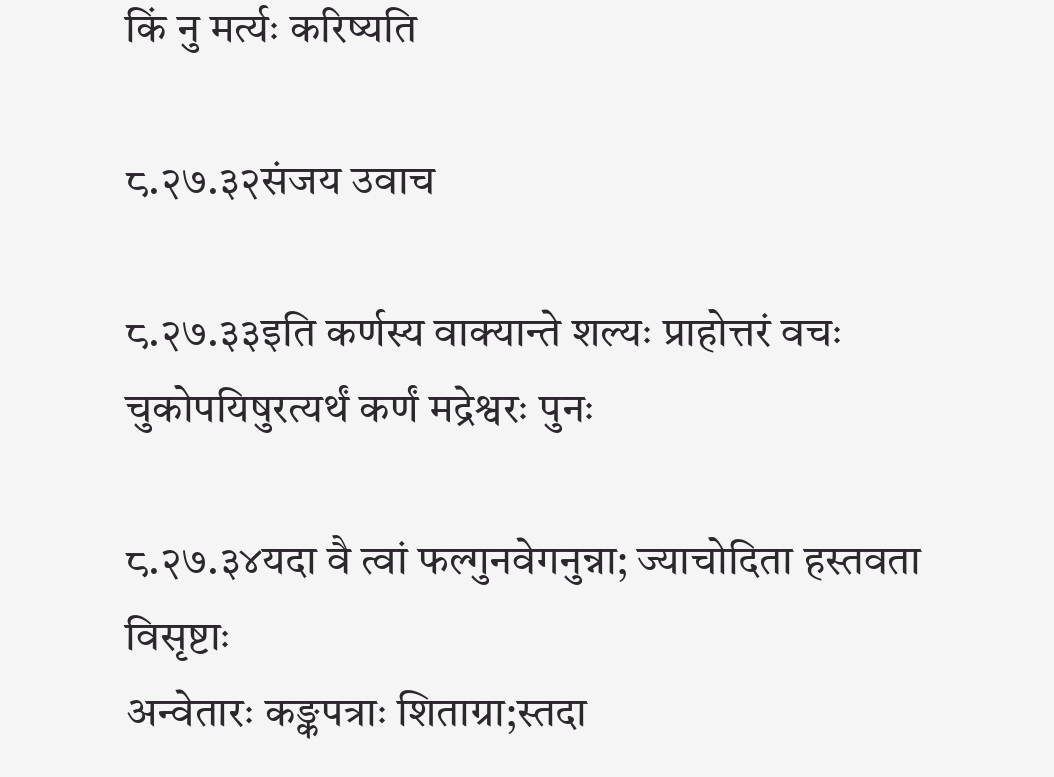किं नु मर्त्यः करिष्यति

८.२७.३२संजय उवाच

८.२७.३३इति कर्णस्य वाक्यान्ते शल्यः प्राहोत्तरं वचः
चुकोपयिषुरत्यर्थं कर्णं मद्रेश्वरः पुनः

८.२७.३४यदा वै त्वां फल्गुनवेगनुन्ना; ज्याचोदिता हस्तवता विसृष्टाः
अन्वेतारः कङ्कपत्राः शिताग्रा;स्तदा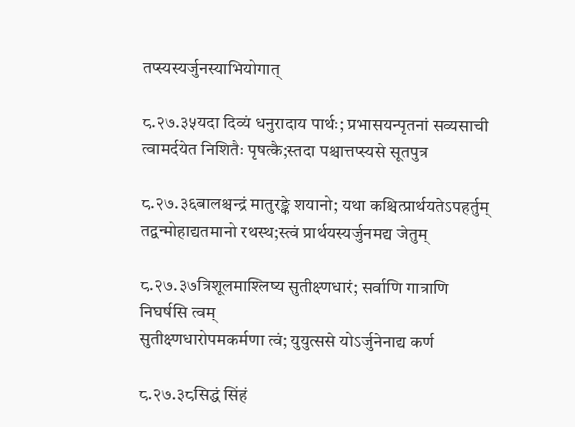तप्स्यस्यर्जुनस्याभियोगात्

८.२७.३५यदा दिव्यं धनुरादाय पार्थः; प्रभासयन्पृतनां सव्यसाची
त्वामर्दयेत निशितैः पृषत्कै;स्तदा पश्चात्तप्स्यसे सूतपुत्र

८.२७.३६बालश्चन्द्रं मातुरङ्के शयानो; यथा कश्चित्प्रार्थयतेऽपहर्तुम्
तद्वन्मोहाद्यतमानो रथस्थ;स्त्वं प्रार्थयस्यर्जुनमद्य जेतुम्

८.२७.३७त्रिशूलमाश्लिष्य सुतीक्ष्णधारं; सर्वाणि गात्राणि निघर्षसि त्वम्
सुतीक्ष्णधारोपमकर्मणा त्वं; युयुत्ससे योऽर्जुनेनाद्य कर्ण

८.२७.३८सिद्धं सिंहं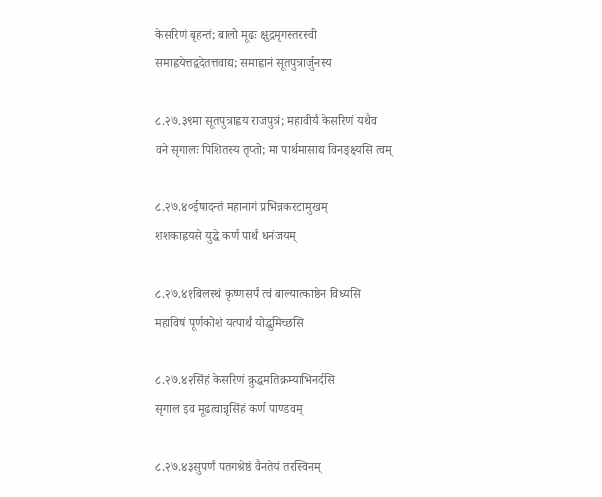केसरिणं बृहन्तं; बालो मूढः क्षुद्रमृगस्तरस्वी
समाह्वयेत्तद्वदेतत्तवाद्य; समाह्वानं सूतपुत्रार्जुनस्य

८.२७.३९मा सूतपुत्राह्वय राजपुत्रं; महावीर्यं केसरिणं यथैव
वने सृगालः पिशितस्य तृप्तो; मा पार्थमासाद्य विनङ्क्ष्यसि त्वम्

८.२७.४०ईषादन्तं महानागं प्रभिन्नकरटामुखम्
शशकाह्वयसे युद्धे कर्ण पार्थं धनंजयम्

८.२७.४१बिलस्थं कृष्णसर्पं त्वं बाल्यात्काष्ठेन विध्यसि
महाविषं पूर्णकोशं यत्पार्थं योद्धुमिच्छसि

८.२७.४२सिंहं केसरिणं क्रुद्धमतिक्रम्याभिनर्दसि
सृगाल इव मूढत्वान्नृसिंहं कर्ण पाण्डवम्

८.२७.४३सुपर्णं पतगश्रेष्ठं वैनतेयं तरस्विनम्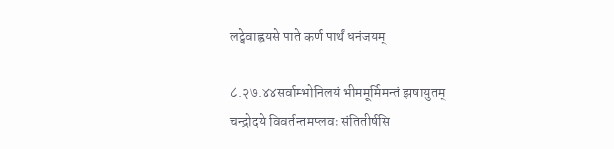लट्वेवाह्वयसे पाते कर्ण पार्थं धनंजयम्

८.२७.४४सर्वाम्भोनिलयं भीममूर्मिमन्तं झषायुतम्
चन्द्रोदये विवर्तन्तमप्लवः संतितीर्षसि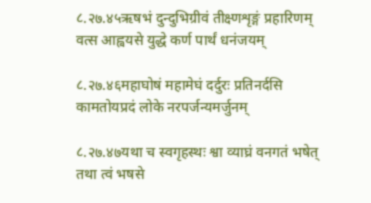८.२७.४५ऋषभं दुन्दुभिग्रीवं तीक्ष्णशृङ्गं प्रहारिणम्
वत्स आह्वयसे युद्धे कर्ण पार्थं धनंजयम्

८.२७.४६महाघोषं महामेघं दर्दुरः प्रतिनर्दसि
कामतोयप्रदं लोके नरपर्जन्यमर्जुनम्

८.२७.४७यथा च स्वगृहस्थः श्वा व्याघ्रं वनगतं भषेत्
तथा त्वं भषसे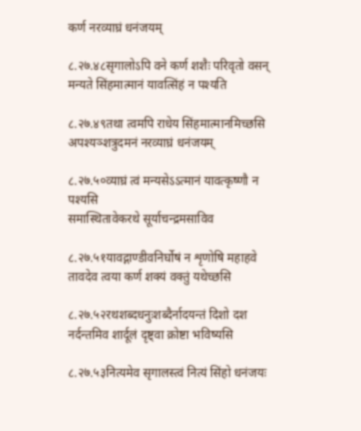कर्ण नरव्याघ्रं धनंजयम्

८.२७.४८सृगालोऽपि वने कर्ण शशैः परिवृतो वसन्
मन्यते सिंहमात्मानं यावत्सिंहं न पश्यति

८.२७.४९तथा त्वमपि राधेय सिंहमात्मानमिच्छसि
अपश्यञ्शत्रुदमनं नरव्याघ्रं धनंजयम्

८.२७.५०व्याघ्रं त्वं मन्यसेऽऽत्मानं यावत्कृष्णौ न पश्यसि
समास्थितावेकरथे सूर्याचन्द्रमसाविव

८.२७.५१यावद्गाण्डीवनिर्घोषं न शृणोषि महाहवे
तावदेव त्वया कर्ण शक्यं वक्तुं यथेच्छसि

८.२७.५२रथशब्दधनुःशब्दैर्नादयन्तं दिशो दश
नर्दन्तमिव शार्दूलं दृष्ट्वा क्रोष्टा भविष्यसि

८.२७.५३नित्यमेव सृगालस्त्वं नित्यं सिंहो धनंजयः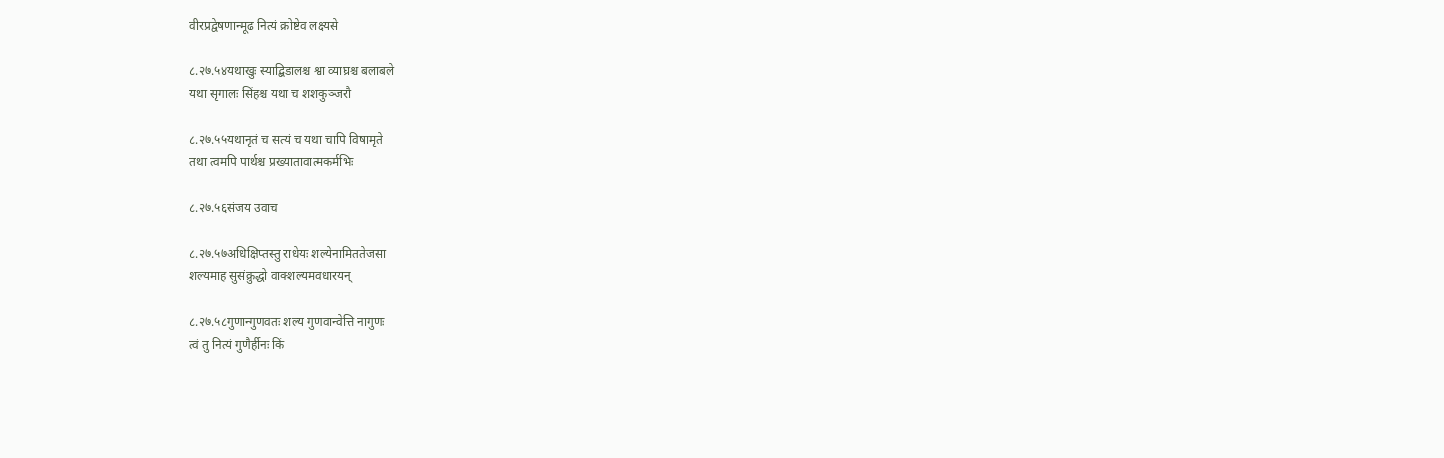वीरप्रद्वेषणान्मूढ नित्यं क्रोष्टेव लक्ष्यसे

८.२७.५४यथाखुः स्याद्बिडालश्च श्वा व्याघ्रश्च बलाबले
यथा सृगालः सिंहश्च यथा च शशकुञ्जरौ

८.२७.५५यथानृतं च सत्यं च यथा चापि विषामृते
तथा त्वमपि पार्थश्च प्रख्यातावात्मकर्मभिः

८.२७.५६संजय उवाच

८.२७.५७अधिक्षिप्तस्तु राधेयः शल्येनामिततेजसा
शल्यमाह सुसंक्रुद्धो वाक्शल्यमवधारयन्

८.२७.५८गुणान्गुणवतः शल्य गुणवान्वेत्ति नागुणः
त्वं तु नित्यं गुणैर्हीनः किं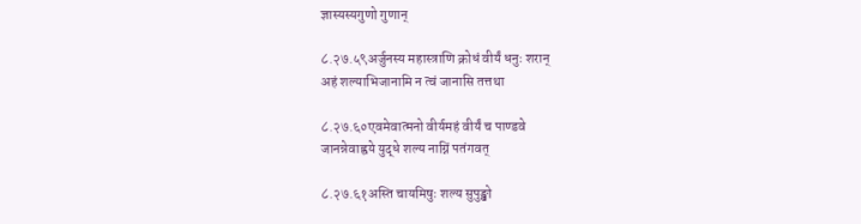ज्ञास्यस्यगुणो गुणान्

८.२७.५९अर्जुनस्य महास्त्राणि क्रोधं वीर्यं धनुः शरान्
अहं शल्याभिजानामि न त्वं जानासि तत्तथा

८.२७.६०एवमेवात्मनो वीर्यमहं वीर्यं च पाण्डवे
जानन्नेवाह्वये युद्धे शल्य नाग्निं पतंगवत्

८.२७.६१अस्ति चायमिषुः शल्य सुपुङ्खो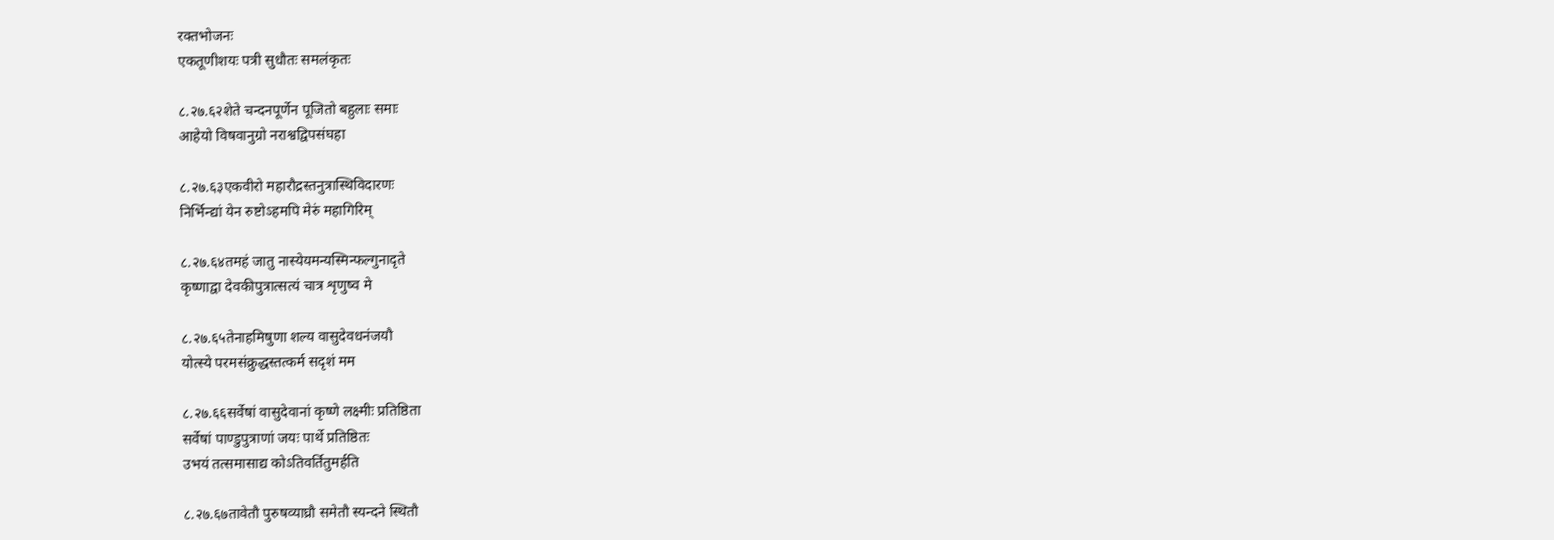रक्तभोजनः
एकतूणीशयः पत्री सुधौतः समलंकृतः

८.२७.६२शेते चन्दनपूर्णेन पूजितो बहुलाः समाः
आहेयो विषवानुग्रो नराश्वद्विपसंघहा

८.२७.६३एकवीरो महारौद्रस्तनुत्रास्थिविदारणः
निर्भिन्द्यां येन रुष्टोऽहमपि मेरुं महागिरिम्

८.२७.६४तमहं जातु नास्येयमन्यस्मिन्फल्गुनादृते
कृष्णाद्वा देवकीपुत्रात्सत्यं चात्र शृणुष्व मे

८.२७.६५तेनाहमिषुणा शल्य वासुदेवधनंजयौ
योत्स्ये परमसंक्रुद्धस्तत्कर्म सदृशं मम

८.२७.६६सर्वेषां वासुदेवानां कृष्णे लक्ष्मीः प्रतिष्ठिता
सर्वेषां पाण्डुपुत्राणां जयः पार्थे प्रतिष्ठितः
उभयं तत्समासाद्य कोऽतिवर्तितुमर्हति

८.२७.६७तावेतौ पुरुषव्याघ्रौ समेतौ स्यन्दने स्थितौ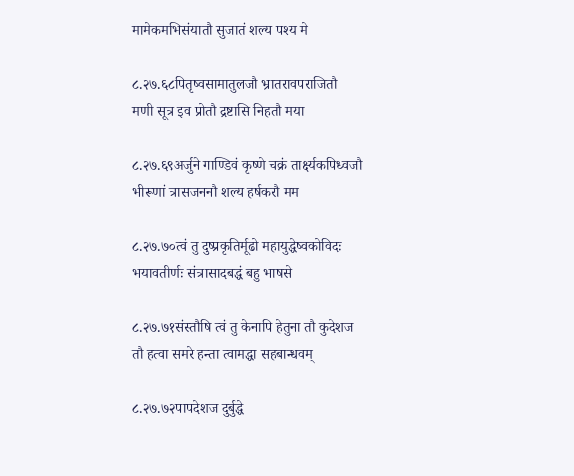मामेकमभिसंयातौ सुजातं शल्य पश्य मे

८.२७.६८पितृष्वसामातुलजौ भ्रातरावपराजितौ
मणी सूत्र इव प्रोतौ द्रष्टासि निहतौ मया

८.२७.६९अर्जुने गाण्डिवं कृष्णे चक्रं तार्क्ष्यकपिध्वजौ
भीरूणां त्रासजननौ शल्य हर्षकरौ मम

८.२७.७०त्वं तु दुष्प्रकृतिर्मूढो महायुद्धेष्वकोविदः
भयावतीर्णः संत्रासादबद्धं बहु भाषसे

८.२७.७१संस्तौषि त्वं तु केनापि हेतुना तौ कुदेशज
तौ हत्वा समरे हन्ता त्वामद्धा सहबान्धवम्

८.२७.७२पापदेशज दुर्बुद्धे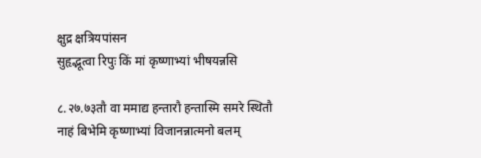क्षुद्र क्षत्रियपांसन
सुहृद्भूत्वा रिपुः किं मां कृष्णाभ्यां भीषयन्नसि

८.२७.७३तौ वा ममाद्य हन्तारौ हन्तास्मि समरे स्थितौ
नाहं बिभेमि कृष्णाभ्यां विजानन्नात्मनो बलम्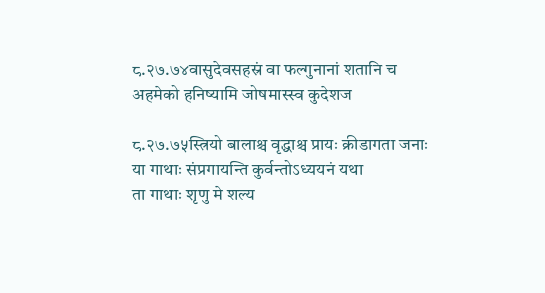८.२७.७४वासुदेवसहस्रं वा फल्गुनानां शतानि च
अहमेको हनिष्यामि जोषमास्स्व कुदेशज

८.२७.७५स्त्रियो बालाश्च वृद्धाश्च प्रायः क्रीडागता जनाः
या गाथाः संप्रगायन्ति कुर्वन्तोऽध्ययनं यथा
ता गाथाः शृणु मे शल्य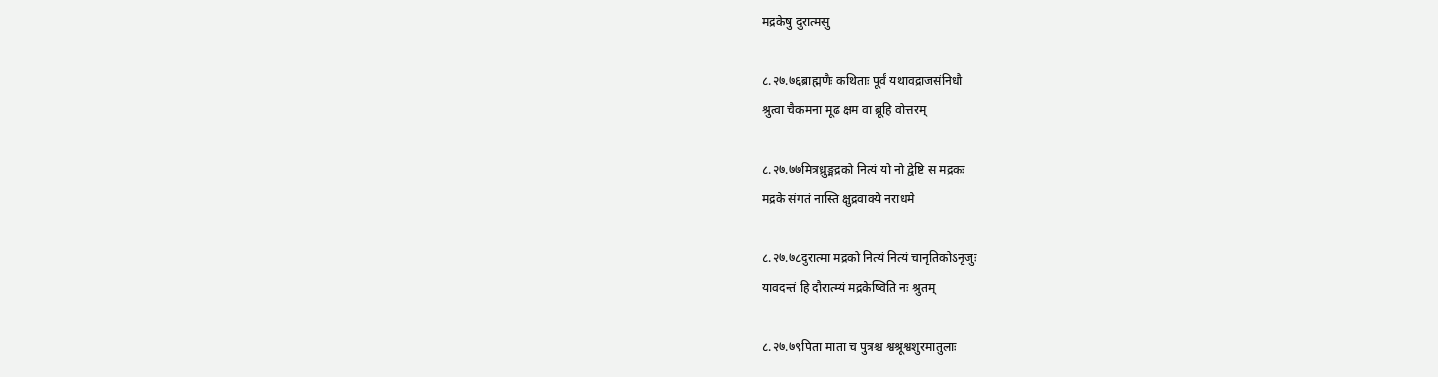मद्रकेषु दुरात्मसु

८.२७.७६ब्राह्मणैः कथिताः पूर्वं यथावद्राजसंनिधौ
श्रुत्वा चैकमना मूढ क्षम वा ब्रूहि वोत्तरम्

८.२७.७७मित्रध्रुङ्मद्रको नित्यं यो नो द्वेष्टि स मद्रकः
मद्रके संगतं नास्ति क्षुद्रवाक्ये नराधमे

८.२७.७८दुरात्मा मद्रको नित्यं नित्यं चानृतिकोऽनृजुः
यावदन्तं हि दौरात्म्यं मद्रकेष्विति नः श्रुतम्

८.२७.७९पिता माता च पुत्रश्च श्वश्रूश्वशुरमातुलाः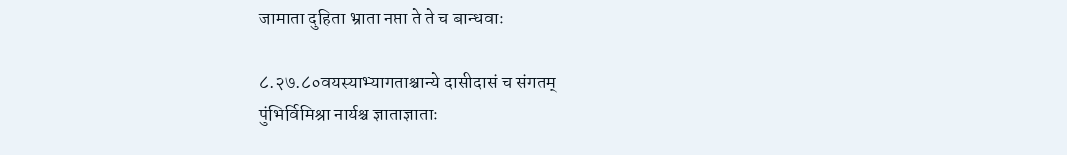जामाता दुहिता भ्राता नप्ता ते ते च बान्धवाः

८.२७.८०वयस्याभ्यागताश्चान्ये दासीदासं च संगतम्
पुंभिर्विमिश्रा नार्यश्च ज्ञाताज्ञाताः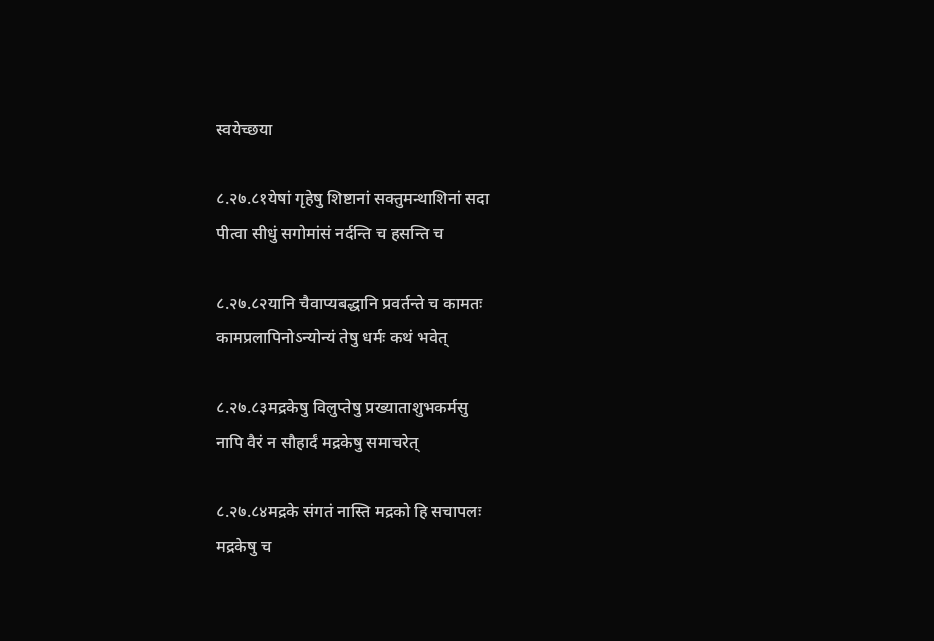स्वयेच्छया

८.२७.८१येषां गृहेषु शिष्टानां सक्तुमन्थाशिनां सदा
पीत्वा सीधुं सगोमांसं नर्दन्ति च हसन्ति च

८.२७.८२यानि चैवाप्यबद्धानि प्रवर्तन्ते च कामतः
कामप्रलापिनोऽन्योन्यं तेषु धर्मः कथं भवेत्

८.२७.८३मद्रकेषु विलुप्तेषु प्रख्याताशुभकर्मसु
नापि वैरं न सौहार्दं मद्रकेषु समाचरेत्

८.२७.८४मद्रके संगतं नास्ति मद्रको हि सचापलः
मद्रकेषु च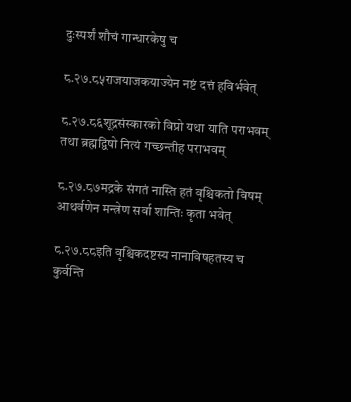दुःस्पर्शं शौचं गान्धारकेषु च

८.२७.८५राजयाजकयाज्येन नष्टं दत्तं हविर्भवेत्

८.२७.८६शूद्रसंस्कारको विप्रो यथा याति पराभवम्
तथा ब्रह्मद्विषो नित्यं गच्छन्तीह पराभवम्

८.२७.८७मद्रके संगतं नास्ति हतं वृश्चिकतो विषम्
आथर्वणेन मन्त्रेण सर्वा शान्तिः कृता भवेत्

८.२७.८८इति वृश्चिकदष्टस्य नानाविषहतस्य च
कुर्वन्ति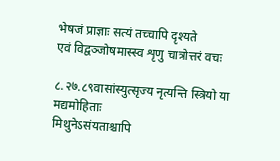भेषजं प्राज्ञाः सत्यं तच्चापि दृश्यते
एवं विद्वञ्जोषमास्स्व शृणु चात्रोत्तरं वचः

८.२७.८९वासांस्युत्सृज्य नृत्यन्ति स्त्रियो या मद्यमोहिताः
मिथुनेऽसंयताश्चापि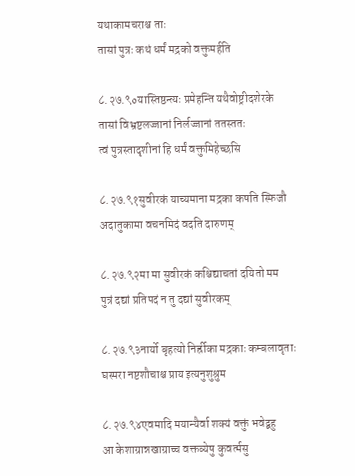यथाकामचराश्च ताः
तासां पुत्रः कथं धर्मं मद्रको वक्तुमर्हति

८.२७.९०यास्तिष्ठन्त्यः प्रमेहन्ति यथैवोष्ट्रीदशेरके
तासां विभ्रष्टलज्जानां निर्लज्जानां ततस्ततः
त्वं पुत्रस्तादृशीनां हि धर्मं वक्तुमिहेच्छसि

८.२७.९१सुवीरकं याच्यमाना मद्रका कषति स्फिजौ
अदातुकामा वचनमिदं वदति दारुणम्

८.२७.९२मा मा सुवीरकं कश्चिद्याचतां दयितो मम
पुत्रं दद्यां प्रतिपदं न तु दद्यां सुवीरकम्

८.२७.९३नार्यो बृहत्यो निर्ह्रीका मद्रकाः कम्बलावृताः
घस्मरा नष्टशौचाश्च प्राय इत्यनुशुश्रुम

८.२७.९४एवमादि मयान्यैर्वा शक्यं वक्तुं भवेद्बहु
आ केशाग्रान्नखाग्राच्च वक्तव्येषु कुवर्त्मसु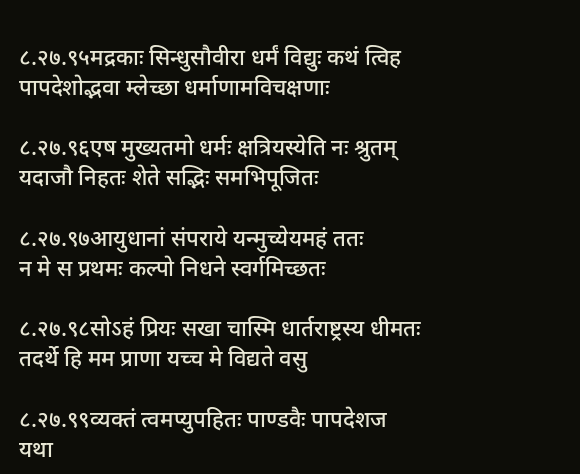८.२७.९५मद्रकाः सिन्धुसौवीरा धर्मं विद्युः कथं त्विह
पापदेशोद्भवा म्लेच्छा धर्माणामविचक्षणाः

८.२७.९६एष मुख्यतमो धर्मः क्षत्रियस्येति नः श्रुतम्
यदाजौ निहतः शेते सद्भिः समभिपूजितः

८.२७.९७आयुधानां संपराये यन्मुच्येयमहं ततः
न मे स प्रथमः कल्पो निधने स्वर्गमिच्छतः

८.२७.९८सोऽहं प्रियः सखा चास्मि धार्तराष्ट्रस्य धीमतः
तदर्थे हि मम प्राणा यच्च मे विद्यते वसु

८.२७.९९व्यक्तं त्वमप्युपहितः पाण्डवैः पापदेशज
यथा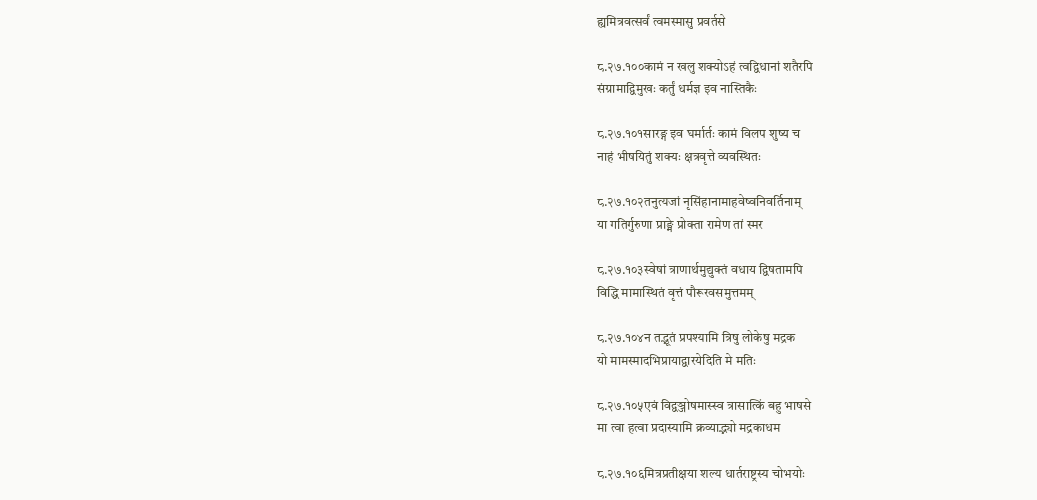ह्यमित्रवत्सर्वं त्वमस्मासु प्रवर्तसे

८.२७.१००कामं न खलु शक्योऽहं त्वद्विधानां शतैरपि
संग्रामाद्विमुखः कर्तुं धर्मज्ञ इव नास्तिकैः

८.२७.१०१सारङ्ग इव घर्मार्तः कामं विलप शुष्य च
नाहं भीषयितुं शक्यः क्षत्रवृत्ते व्यवस्थितः

८.२७.१०२तनुत्यजां नृसिंहानामाहवेष्वनिवर्तिनाम्
या गतिर्गुरुणा प्राङ्मे प्रोक्ता रामेण तां स्मर

८.२७.१०३स्वेषां त्राणार्थमुद्युक्तं वधाय द्विषतामपि
विद्धि मामास्थितं वृत्तं पौरूरवसमुत्तमम्

८.२७.१०४न तद्भूतं प्रपश्यामि त्रिषु लोकेषु मद्रक
यो मामस्मादभिप्रायाद्वारयेदिति मे मतिः

८.२७.१०५एवं विद्वञ्जोषमास्स्व त्रासात्किं बहु भाषसे
मा त्वा हत्वा प्रदास्यामि क्रव्याद्भ्यो मद्रकाधम

८.२७.१०६मित्रप्रतीक्षया शल्य धार्तराष्ट्रस्य चोभयोः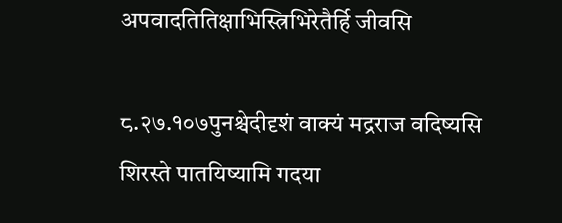अपवादतितिक्षाभिस्त्रिभिरेतैर्हि जीवसि

८.२७.१०७पुनश्चेदीदृशं वाक्यं मद्रराज वदिष्यसि
शिरस्ते पातयिष्यामि गदया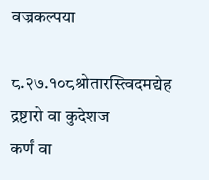वज्रकल्पया

८.२७.१०८श्रोतारस्त्विदमद्येह द्रष्टारो वा कुदेशज
कर्णं वा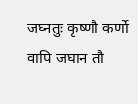जघ्नतुः कृष्णौ कर्णो वापि जघान तौ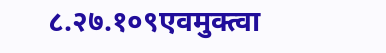८.२७.१०९एवमुक्त्वा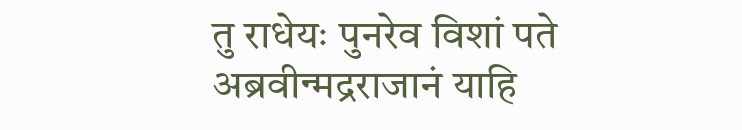तु राधेयः पुनरेव विशां पते
अब्रवीन्मद्रराजानं याहि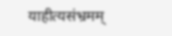याहीत्यसंभ्रमम्